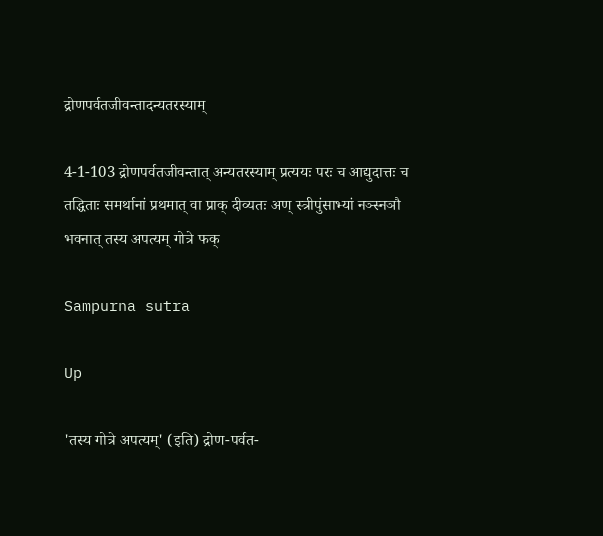द्रोणपर्वतजीवन्तादन्यतरस्याम्

4-1-103 द्रोणपर्वतजीवन्तात् अन्यतरस्याम् प्रत्ययः परः च आद्युदात्तः च तद्धिताः समर्थानां प्रथमात् वा प्राक् दीव्यतः अण् स्त्रीपुंसाभ्यां नञ्स्नञौ भवनात् तस्य अपत्यम् गोत्रे फक्

Sampurna sutra

Up

'तस्य गोत्रे अपत्यम्' (इति) द्रोण-पर्वत-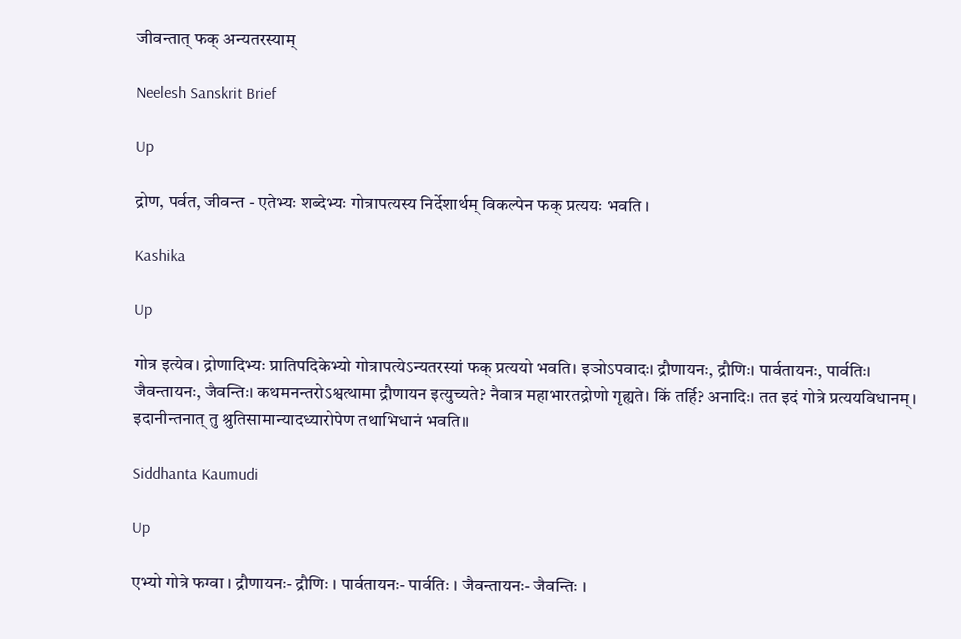जीवन्तात् फक् अन्यतरस्याम्

Neelesh Sanskrit Brief

Up

द्रोण, पर्वत, जीवन्त - एतेभ्यः शब्देभ्यः गोत्रापत्यस्य निर्देशार्थम् विकल्पेन फक् प्रत्ययः भवति ।

Kashika

Up

गोत्र इत्येव। द्रोणादिभ्यः प्रातिपदिकेभ्यो गोत्रापत्येऽन्यतरस्यां फक् प्रत्ययो भवति। इञोऽपवादः। द्रौणायनः, द्रौणिः। पार्वतायनः, पार्वतिः। जैवन्तायनः, जैवन्तिः। कथमनन्तरोऽश्वत्थामा द्रौणायन इत्युच्यते? नैवात्र महाभारतद्रोणो गृह्यते। किं तर्हि? अनादिः। तत इदं गोत्रे प्रत्ययविधानम्। इदानीन्तनात् तु श्रुतिसामान्यादध्यारोपेण तथाभिधानं भवति॥

Siddhanta Kaumudi

Up

एभ्यो गोत्रे फग्वा । द्रौणायनः- द्रौणिः । पार्वतायनः- पार्वतिः । जैवन्तायनः- जैवन्तिः ।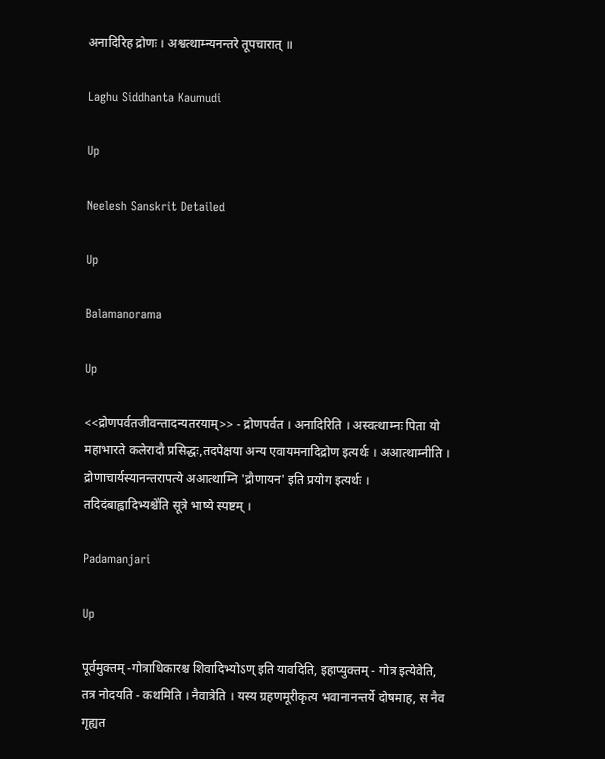अनादिरिह द्रोणः । अश्वत्थाम्न्यनन्तरे तूपचारात् ॥

Laghu Siddhanta Kaumudi

Up

Neelesh Sanskrit Detailed

Up

Balamanorama

Up

<<द्रोणपर्वतजीवन्तादन्यतरयाम्>> - द्रोणपर्वत । अनादिरिति । अस्वत्थाम्नः पिता यो महाभारते कलेरादौ प्रसिद्धः,तदपेक्षया अन्य एवायमनादिद्रोण इत्यर्थः । अआत्थाम्नीति । द्रोणाचार्यस्यानन्तरापत्ये अआत्थाम्नि 'द्रौणायन' इति प्रयोग इत्यर्थः । तदिदंबाह्वादिभ्यश्चे॑ति सूत्रे भाष्ये स्पष्टम् ।

Padamanjari

Up

पूर्वमुक्तम् -गोत्राधिकारश्च शिवादिभ्योऽण् इति यावदिति, इहाप्युक्तम् - गोत्र इत्येवेति, तत्र नोदयति - कथमिति । नैवात्रेति । यस्य ग्रहणमूरीकृत्य भवानानन्तर्ये दोषमाह, स नैव गृह्यत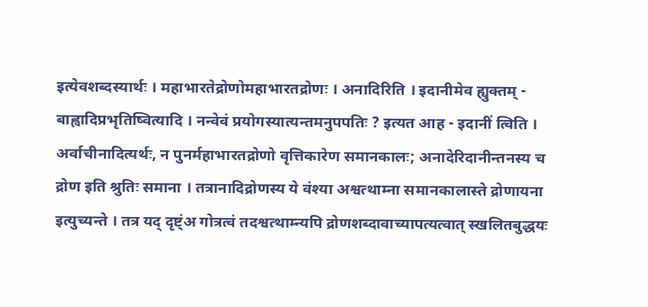इत्येवशब्दस्यार्थः । महाभारतेद्रोणोमहाभारतद्रोणः । अनादिरिति । इदानीमेव ह्युक्तम् - बाह्वादिप्रभृतिष्वित्यादि । नन्वेवं प्रयोगस्यात्यन्तमनुपपतिः ? इत्यत आह - इदानीं त्विति । अर्वाचीनादित्यर्थः, न पुनर्महाभारतद्रोणो वृत्तिकारेण समानकालः; अनादेरिदानीन्तनस्य च द्रोण इति श्रुतिः समाना । तत्रानादिद्रोणस्य ये वंश्या अश्वत्थाम्ना समानकालास्ते द्रोणायना इत्युच्यन्ते । तत्र यद् दृष्ट्ंअ गोत्रत्वं तदश्वत्थाम्न्यपि द्रोणशब्दावाच्यापत्यत्वात् स्खलितबुद्धयः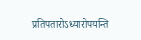प्रतिपतारोऽध्यारोपयन्ति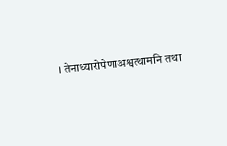। तेनाध्यारोपेणाअश्वत्थामनि तथा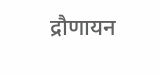द्रौणायन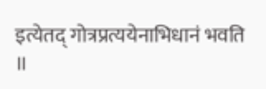इत्येतद् गोत्रप्रत्ययेनाभिधानं भवति ॥